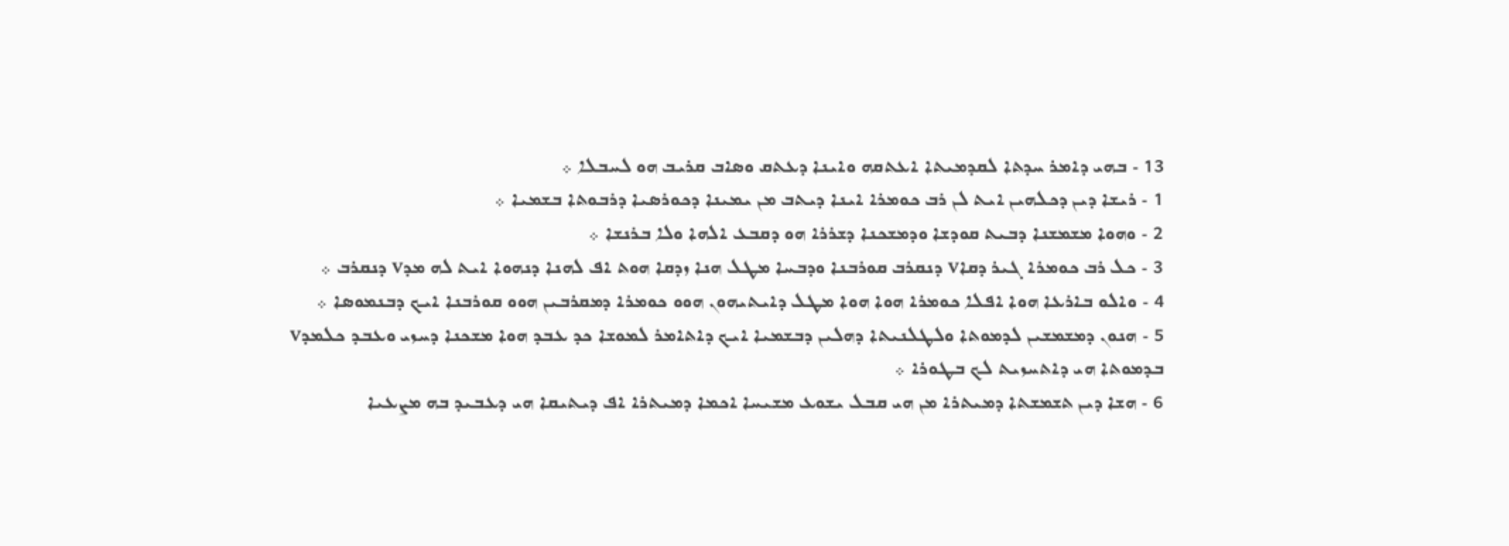13 - ܒܗܝ ܕܐܡܪ ܚܕܬܐ ܠܩܕܡܝܬܐ ܐܥܬܩܗ ܘܐܝܢܐ ܕܥܬܩ ܘܤܐܒ ܩܪܝܒ ܗܘ ܠܚܒܠܐ ܀
1 - ܪܝܫܐ ܕܝܢ ܕܟܠܗܝܢ ܐܝܬ ܠܢ ܪܒ ܟܘܡܪܐ ܐܝܢܐ ܕܝܬܒ ܡܢ ܝܡܝܢܐ ܕܟܘܪܤܝܐ ܕܪܒܘܬܐ ܒܫܡܝܐ ܀
2 - ܘܗܘܐ ܡܫܡܫܢܐ ܕܒܝܬ ܩܘܕܫܐ ܘܕܡܫܟܢܐ ܕܫܪܪܐ ܗܘ ܕܩܒܥ ܐܠܗܐ ܘܠܐ ܒܪܢܫܐ ܀
3 - ܟܠ ܪܒ ܟܘܡܪܐ ܓܝܪ ܕܩܐV ܕܢܩܪܒ ܩܘܪܒܢܐ ܘܕܒܚܐ ܡܛܠ ܗܢܐ ܙܕܩܐ ܗܘܬ ܐܦ ܠܗܢܐ ܕܢܗܘܐ ܐܝܬ ܠܗ ܡܕV ܕܢܩܪܒ ܀
4 - ܘܐܠܘ ܒܐܪܥܐ ܗܘܐ ܐܦܠܐ ܟܘܡܪܐ ܗܘܐ ܗܘܐ ܡܛܠ ܕܐܝܬܝܗܘܢ ܗܘܘ ܟܘܡܪܐ ܕܡܩܪܒܝܢ ܗܘܘ ܩܘܪܒܢܐ ܐܝܟ ܕܒܢܡܘܤܐ ܀
5 - ܗܢܘܢ ܕܡܫܡܫܝܢ ܠܕܡܘܬܐ ܘܠܛܠܢܝܬܐ ܕܗܠܝܢ ܕܒܫܡܝܐ ܐܝܟ ܕܐܬܐܡܪ ܠܡܘܫܐ ܟܕ ܥܒܕ ܗܘܐ ܡܫܟܢܐ ܕܚܙܝ ܘܥܒܕ ܟܠܡܕV ܒܕܡܘܬܐ ܗܝ ܕܐܬܚܙܝܬ ܠܟ ܒܛܘܪܐ ܀
6 - ܗܫܐ ܕܝܢ ܬܫܡܫܬܐ ܕܡܝܬܪܐ ܡܢ ܗܝ ܩܒܠ ܝܫܘܥ ܡܫܝܚܐ ܐܟܡܐ ܕܡܝܬܪܐ ܐܦ ܕܝܬܝܩܐ ܗܝ ܕܥܒܝܕ ܒܗ ܡܨܥܝܐ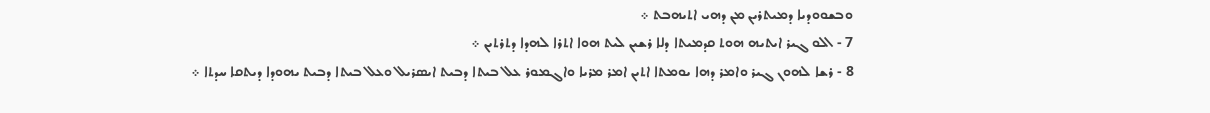ܘܒܫܘܘܕܝܐ ܕܡܝܬܪܝܢ ܡܢ ܕܗܝ ܐܬܝܗܒܬ ܀
7 - ܐܠܘ ܓܝܪ ܐܝܬܝܗ ܗܘܬ ܩܕܡܝܬܐ ܕܠܐ ܪܫܝܢ ܠܝܬ ܗܘܐ ܐܬܪܐ ܠܗܕܐ ܕܬܪܬܝܢ ܀
8 - ܪܫܐ ܠܗܘܢ ܓܝܪ ܘܐܡܪ ܕܗܐ ܝܘܡܬܐ ܐܬܝܢ ܐܡܪ ܡܪܝܐ ܘܐܓܡܘܪ ܥܠ ܒܝܬܐ ܕܒܝܬ ܐܝܤܪܝܠ ܘܥܠ ܒܝܬܐ ܕܒܝܬ ܝܗܘܕܐ ܕܝܬܩܐ ܚܕܬܐ ܀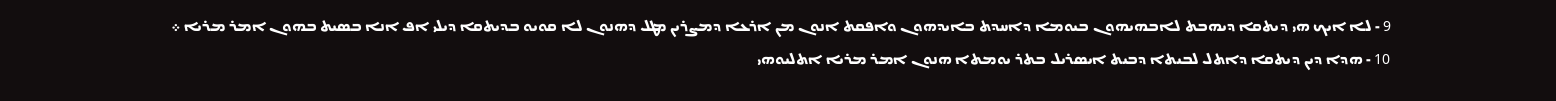9 - ܠܐ ܐܝܟ ܗܝ ܕܝܬܩܐ ܕܝܗܒܬ ܠܐܒܗܝܗܘܢ ܒܝܘܡܐ ܕܐܚܕܬ ܒܐܝܕܗܘܢ ܘܐܦܩܬ ܐܢܘܢ ܡܢ ܐܪܥܐ ܕܡܨܪܝܢ ܡܛܠ ܕܗܢܘܢ ܠܐ ܩܘܝܘ ܒܕܝܬܩܐ ܕܝܠܝ ܐܦ ܐܢܐ ܒܤܝܬ ܒܗܘܢ ܐܡܪ ܡܪܝܐ ܀
10 - ܗܕܐ ܕܝܢ ܕܝܬܩܐ ܕܐܬܠ ܠܒܝܬܐ ܕܒܝܬ ܐܝܤܪܝܠ ܒܬܪ ܝܘܡܬܐ ܗܢܘܢ ܐܡܪ ܡܪܝܐ ܐܬܠܝܘܗܝ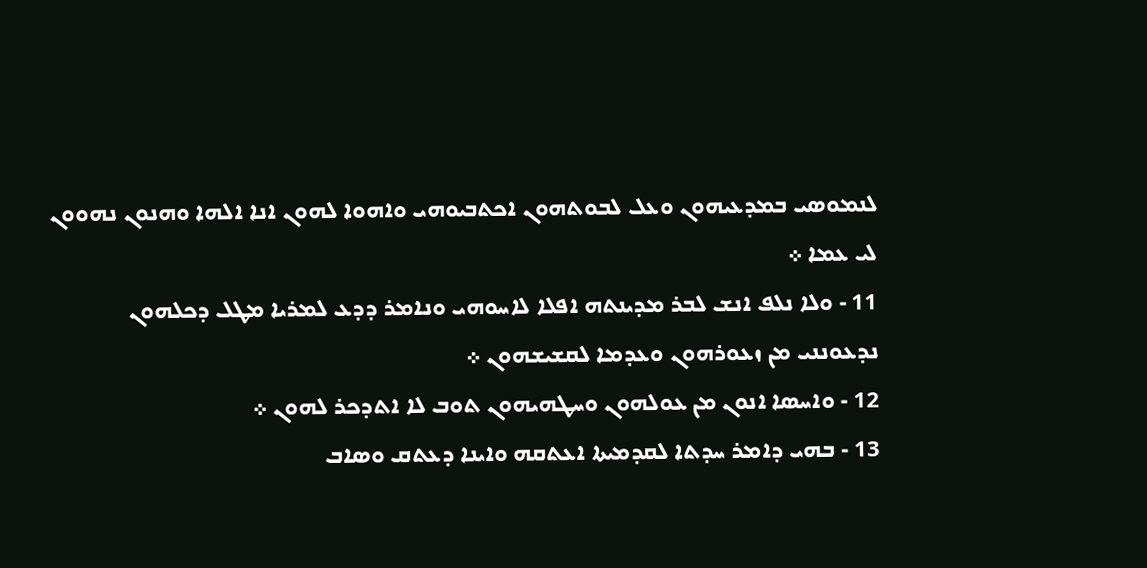ܠܢܡܘܤܝ ܒܡܕܥܝܗܘܢ ܘܥܠ ܠܒܘܬܗܘܢ ܐܟܬܒܝܘܗܝ ܘܐܗܘܐ ܠܗܘܢ ܐܢܐ ܐܠܗܐ ܘܗܢܘܢ ܢܗܘܘܢ ܠܝ ܥܡܐ ܀
11 - ܘܠܐ ܢܠܦ ܐܢܫ ܠܒܪ ܡܕܝܢܬܗ ܐܦܠܐ ܠܐܚܘܗܝ ܘܢܐܡܪ ܕܕܥ ܠܡܪܝܐ ܡܛܠ ܕܟܠܗܘܢ ܢܕܥܘܢܢܝ ܡܢ ܙܥܘܪܗܘܢ ܘܥܕܡܐ ܠܩܫܝܫܗܘܢ ܀
12 - ܘܐܚܤܐ ܐܢܘܢ ܡܢ ܥܘܠܗܘܢ ܘܚܛܗܝܗܘܢ ܬܘܒ ܠܐ ܐܬܕܟܪ ܠܗܘܢ ܀
13 - ܒܗܝ ܕܐܡܪ ܚܕܬܐ ܠܩܕܡܝܬܐ ܐܥܬܩܗ ܘܐܝܢܐ ܕܥܬܩ ܘܤܐܒ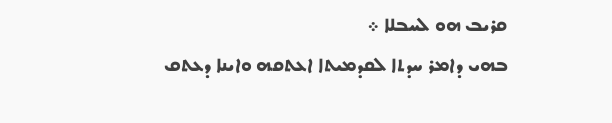ܩܪܝܒ ܗܘ ܠܚܒܠܐ ܀
ܒܗܝ ܕܐܡܪ ܚܕܬܐ ܠܩܕܡܝܬܐ ܐܥܬܩܗ ܘܐܝܢܐ ܕܥܬܩ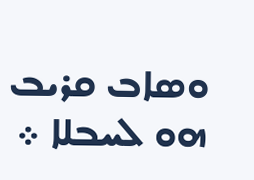ܘܤܐܒ ܩܪܝܒ ܗܘ ܠܚܒܠܐ ܀